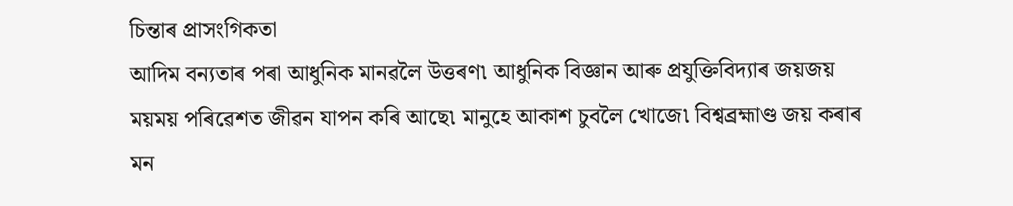চিন্তাৰ প্রাসংগিকতা
আদিম বন্যতাৰ পৰা আধুনিক মানৱলৈ উত্তৰণ৷ আধুনিক বিজ্ঞান আৰু প্রযুক্তিবিদ্যাৰ জয়জয় ময়ময় পৰিৱেশত জীৱন যাপন কৰি আছে৷ মানুহে আকাশ চুবলৈ খোজে৷ বিশ্বব্রহ্মাণ্ড জয় কৰাৰ মন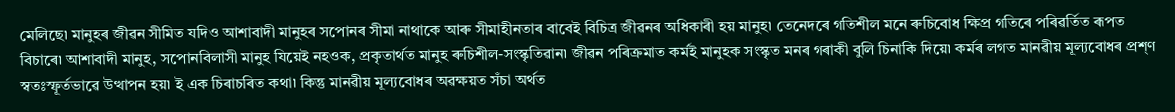মেলিছে৷ মানুহৰ জীৱন সীমিত যদিও আশাবাদী মানুহৰ সপোনৰ সীমা নাথাকে আৰু সীমাহীনতাৰ বাবেই বিচিত্র জীৱনৰ অধিকাৰী হয় মানুহ৷ তেনেদৰে গতিশীল মনে ৰুচিবোধ ক্ষিপ্র গতিৰে পৰিৱর্তিত ৰূপত বিচাৰে৷ আশাবাদী মানুহ, সপোনবিলাসী মানুহ যিয়েই নহওক, প্রকৃতার্থত মানুহ ৰুচিশীল-সংস্কৃতিৱান৷ জীৱন পৰিক্রমাত কর্মই মানুহক সংস্কৃত মনৰ গৰাকী বুলি চিনাকি দিয়ে৷ কর্মৰ লগত মানৱীয় মূল্যবোধৰ প্রশ্ণ স্বতঃস্ফূর্তভাৱে উত্থাপন হয়৷ ই এক চিৰাচৰিত কথা৷ কিন্তু মানৱীয় মূল্যবোধৰ অৱক্ষয়ত সঁচা অর্থত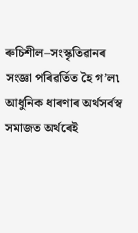ৰুচিশীল–সংস্কৃতিৱানৰ সংজ্ঞা পৰিৱর্তিত হৈ গ’ল৷ আধুনিক ধাৰণাৰ অর্থসর্বস্ব সমাজত অর্থৰেই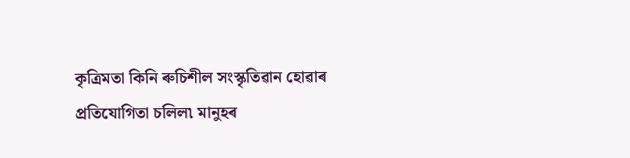কৃত্রিমতা কিনি ৰুচিশীল সংস্কৃতিৱান হোৱাৰ প্রতিযোগিতা চলিল৷ মানুহৰ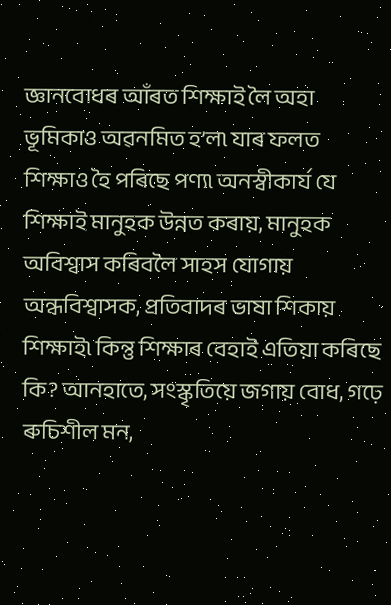জ্ঞানবোধৰ আঁৰত শিক্ষাই লৈ অহা ভূমিকাও অৱনমিত হ’ল৷ যাৰ ফলত শিক্ষাও হৈ পৰিছে পণ্য৷ অনস্বীকার্য যে শিক্ষাই মানুহক উন্নত কৰায়, মানুহক অবিশ্বাস কৰিবলৈ সাহস যোগায় অন্ধবিশ্বাসক, প্রতিবাদৰ ভাষা শিকায় শিক্ষাই৷ কিন্তু শিক্ষাৰ বেহাই এতিয়া কৰিছে কি? আনহাতে, সংস্কৃতিয়ে জগায় বোধ, গঢ়ে ৰুচিশীল মন,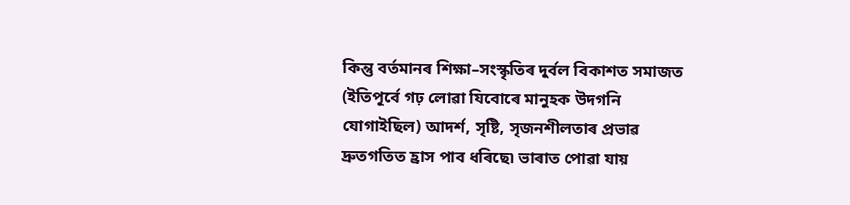কিন্তু বর্তমানৰ শিক্ষা–সংস্কৃতিৰ দুর্বল বিকাশত সমাজত (ইতিপূর্বে গঢ় লোৱা যিবোৰে মানুহক উদগনি যোগাইছিল) আদর্শ, সৃষ্টি, সৃজনশীলতাৰ প্রভাৱ দ্রুতগতিত হ্রাস পাব ধৰিছে৷ ভাৰাত পোৱা যায়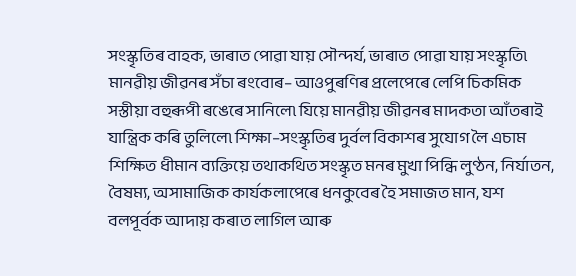সংস্কৃতিৰ বাহক, ভাৰাত পোৱা যায় সৌন্দর্য, ভাৰাত পোৱা যায় সংস্কৃতি৷ মানৱীয় জীৱনৰ সঁচা ৰংবোৰ– আওপুৰণিৰ প্রলেপেৰে লেপি চিকমিক সস্তীয়া বহুৰূপী ৰঙেৰে সানিলে৷ যিয়ে মানৱীয় জীৱনৰ মাদকতা আঁতৰাই যান্ত্রিক কৰি তুলিলে৷ শিক্ষা–সংস্কৃতিৰ দুর্বল বিকাশৰ সুযোগ লৈ এচাম শিক্ষিত ধীমান ব্যক্তিয়ে তথাকথিত সংস্কৃত মনৰ মুখা পিন্ধি লুণ্ঠন, নির্যাতন, বৈষম্য, অসামাজিক কার্যকলাপেৰে ধনকুবেৰ হৈ সমাজত মান, যশ বলপূর্বক আদায় কৰাত লাগিল আৰু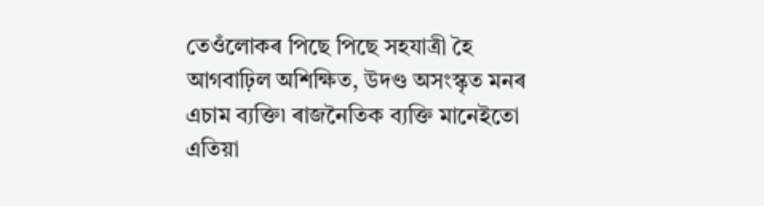তেওঁলোকৰ পিছে পিছে সহযাত্রী হৈ আগবাঢ়িল অশিক্ষিত, উদণ্ড অসংস্কৃত মনৰ এচাম ব্যক্তি৷ ৰাজনৈতিক ব্যক্তি মানেইতো এতিয়া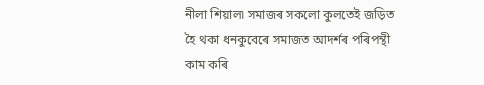নীলা শিয়াল৷ সমাজৰ সকলো কুলতেই জড়িত হৈ থকা ধনকুবেৰে সমাজত আদর্শৰ পৰিপন্থী কাম কৰি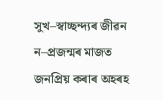সুখ–স্বাচ্ছন্দ্যৰ জীৱন ন–প্রজন্মৰ মাজত জনপ্রিয় কৰাৰ অহৰহ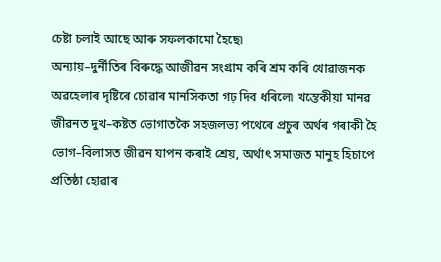চেষ্টা চলাই আছে আৰু সফলকামো হৈছে৷
অন্যায়–দুর্নীতিৰ বিৰুদ্ধে আজীৱন সংগ্রাম কৰি শ্রম কৰি খোৱাজনক অৱহেলাৰ দৃষ্টিৰে চোৱাৰ মানসিকতা গঢ় দিব ধৰিলে৷ খন্তেকীয়া মানৱ জীৱনত দুখ–কষ্টত ভোগাতকৈ সহজলভ্য পথেৰে প্রচুৰ অর্থৰ গৰাকী হৈ ভোগ–বিলাসত জীৱন যাপন কৰাই শ্রেয়, অর্থাৎ সমাজত মানুহ হিচাপে প্রতিষ্ঠা হোৱাৰ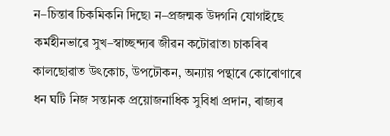ন–চিন্তাৰ চিকমিকনি দিছে৷ ন–প্রজন্মক উদগনি যোগাইছে কর্মহীনভাৱে সুখ–স্বাচ্ছন্দ্যৰ জীৱন কটোৱাত৷ চাকৰিৰ কালছোৱাত উৎকোচ, উপঢৌকন, অন্যায় পন্থাৰে কোৰোণাৰে ধন ঘটি নিজ সন্তানক প্রয়োজনাধিক সুবিধা প্রদান, ৰাজ্যৰ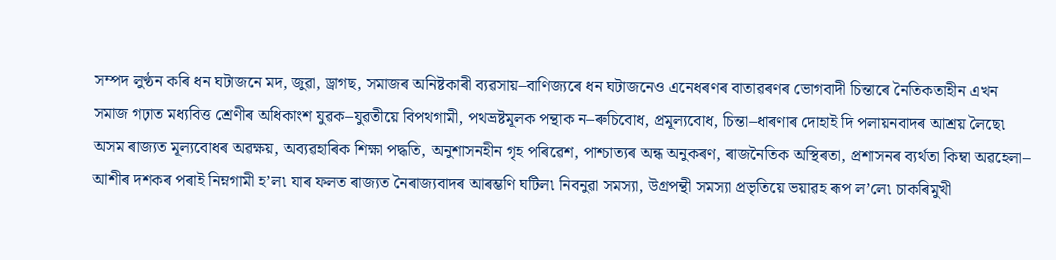সম্পদ লুণ্ঠন কৰি ধন ঘটাজনে মদ, জুৱা, ড্রাগছ, সমাজৰ অনিষ্টকাৰী ব্যৱসায়–বাণিজ্যৰে ধন ঘটাজনেও এনেধৰণৰ বাতাৱৰণৰ ভোগবাদী চিন্তাৰে নৈতিকতাহীন এখন সমাজ গঢ়াত মধ্যবিত্ত শ্রেণীৰ অধিকাংশ যুৱক–যুৱতীয়ে বিপথগামী, পথভ্রষ্টমূলক পন্থাক ন–ৰুচিবোধ, প্রমূল্যবোধ, চিন্তা–ধাৰণাৰ দোহাই দি পলায়নবাদৰ আশ্রয় লৈছে৷ অসম ৰাজ্যত মূল্যবোধৰ অৱক্ষয়, অব্যৱহাৰিক শিক্ষা পদ্ধতি, অনুশাসনহীন গৃহ পৰিৱেশ, পাশ্চাত্যৰ অন্ধ অনুকৰণ, ৰাজনৈতিক অস্থিৰতা, প্রশাসনৰ ব্যর্থতা কিম্বা অৱহেলা– আশীৰ দশকৰ পৰাই নিম্নগামী হ’ল৷ যাৰ ফলত ৰাজ্যত নৈৰাজ্যবাদৰ আৰম্ভণি ঘটিল৷ নিবনুৱা সমস্যা, উগ্রপন্থী সমস্যা প্রভৃতিয়ে ভয়াৱহ ৰূপ ল’লে৷ চাকৰিমুখী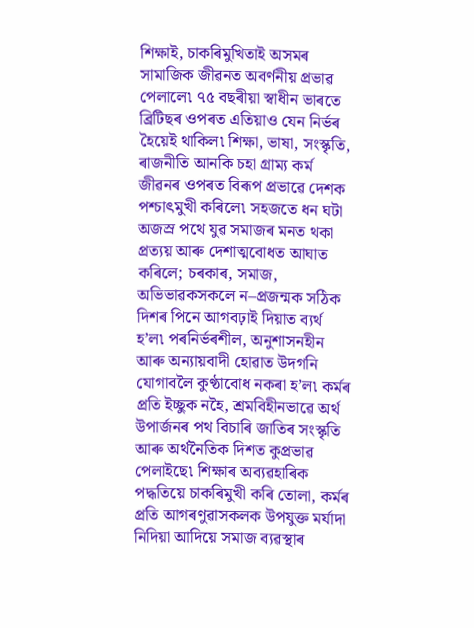শিক্ষাই, চাকৰিমুখিতাই অসমৰ সামাজিক জীৱনত অবর্ণনীয় প্রভাৱ পেলালে৷ ৭৫ বছৰীয়া স্বাধীন ভাৰতে ব্রিটিছৰ ওপৰত এতিয়াও যেন নির্ভৰ হৈয়েই থাকিল৷ শিক্ষা, ভাষা, সংস্কৃতি, ৰাজনীতি আনকি চহা গ্রাম্য কর্ম জীৱনৰ ওপৰত বিৰূপ প্রভাৱে দেশক পশ্চাৎমুখী কৰিলে৷ সহজতে ধন ঘটা অজস্র পথে যুৱ সমাজৰ মনত থকা প্রত্যয় আৰু দেশাত্মবোধত আঘাত কৰিলে; চৰকাৰ, সমাজ, অভিভাৱকসকলে ন–প্রজন্মক সঠিক দিশৰ পিনে আগবঢ়াই দিয়াত ব্যর্থ হ’ল৷ পৰনির্ভৰশীল, অনুশাসনহীন আৰু অন্যায়বাদী হোৱাত উদগনি যোগাবলৈ কুণ্ঠাবোধ নকৰা হ’ল৷ কর্মৰ প্রতি ইচ্ছুক নহৈ, শ্রমবিহীনভাৱে অর্থ উপার্জনৰ পথ বিচাৰি জাতিৰ সংস্কৃতি আৰু অর্থনৈতিক দিশত কুপ্রভাৱ পেলাইছে৷ শিক্ষাৰ অব্যৱহাৰিক পদ্ধতিয়ে চাকৰিমুখী কৰি তোলা, কর্মৰ প্রতি আগৰণুৱাসকলক উপযুক্ত মর্যাদা নিদিয়া আদিয়ে সমাজ ব্যৱস্থাৰ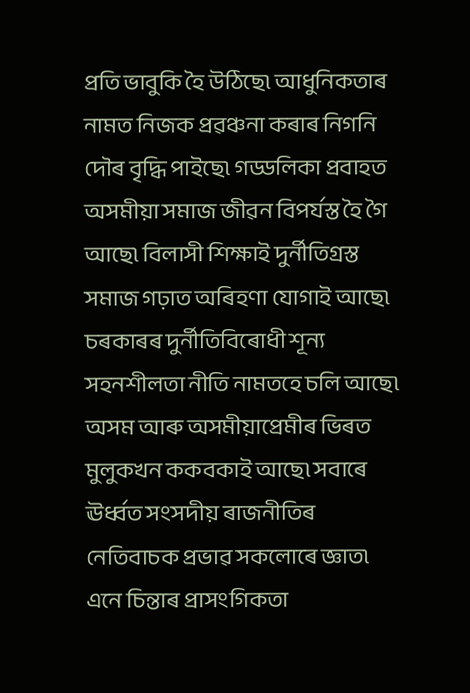প্রতি ভাবুকি হৈ উঠিছে৷ আধুনিকতাৰ নামত নিজক প্রৱঞ্চনা কৰাৰ নিগনি দৌৰ বৃদ্ধি পাইছে৷ গড্ডলিকা প্রবাহত অসমীয়া সমাজ জীৱন বিপর্যস্ত হৈ গৈ আছে৷ বিলাসী শিক্ষাই দুর্নীতিগ্রস্ত সমাজ গঢ়াত অৰিহণা যোগাই আছে৷ চৰকাৰৰ দুর্নীতিবিৰোধী শূন্য সহনশীলতা নীতি নামতহে চলি আছে৷ অসম আৰু অসমীয়াপ্রেমীৰ ভিৰত মুলুকখন ককবকাই আছে৷ সবাৰে ঊর্ধ্বত সংসদীয় ৰাজনীতিৰ নেতিবাচক প্রভাৱ সকলোৰে জ্ঞাত৷ এনে চিন্তাৰ প্রাসংগিকতা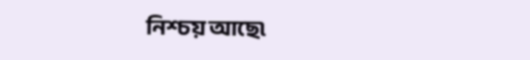নিশ্চয় আছে৷